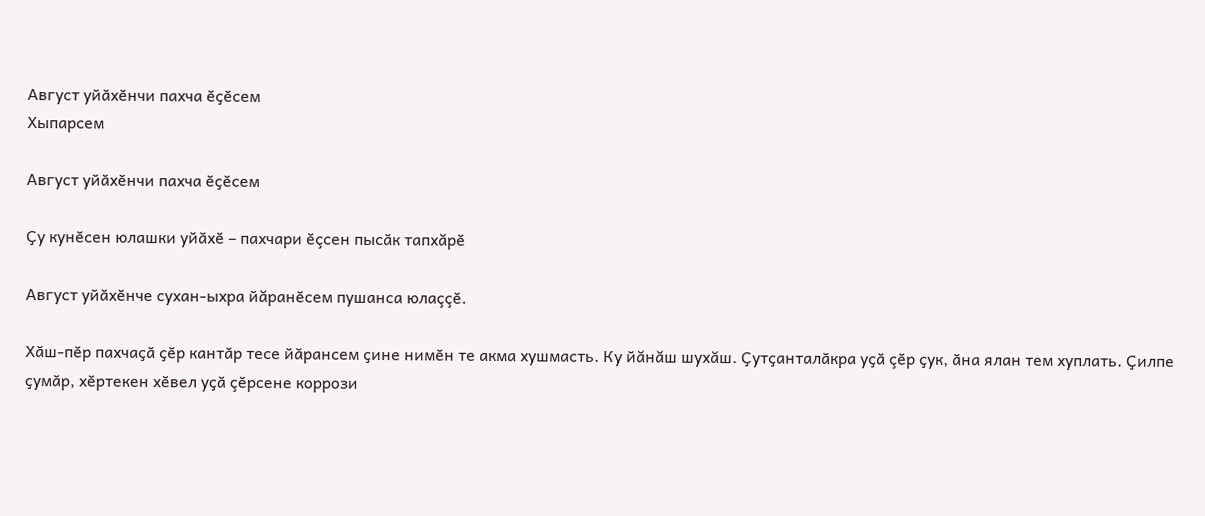Август уйӑхӗнчи пахча ӗҫӗсем
Хыпарсем

Август уйӑхӗнчи пахча ӗҫӗсем

Ҫу кунӗсен юлашки уйӑхӗ – пахчари ӗçсен пысӑк тапхăрӗ

Август уйӑхӗнче сухан-ыхра йăранӗсем пушанса юлаççӗ.

Хӑш-пӗр пахчаҫӑ ҫӗр кантӑр тесе йӑрансем ҫине нимӗн те акма хушмасть. Ку йăнăш шухăш. Ҫутҫанталӑкра уҫӑ çӗр ҫук, ӑна ялан тем хуплать. Ҫилпе ҫумӑр, хӗртекен хӗвел уҫӑ çӗрсене коррози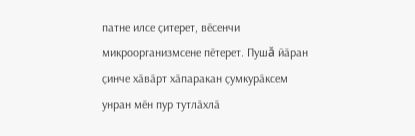патне илсе ҫитерет, вӗсенчи микроорганизмсене пӗтерет. Пушă йӑран ҫинче хӑвӑрт хӑпаракан ҫумкурӑксем унран мӗн пур тутлӑхлӑ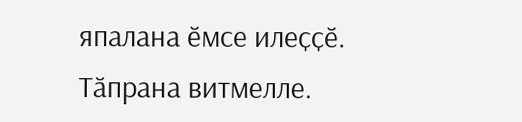япалана ӗмсе илеҫҫӗ.
Тӑпрана витмелле.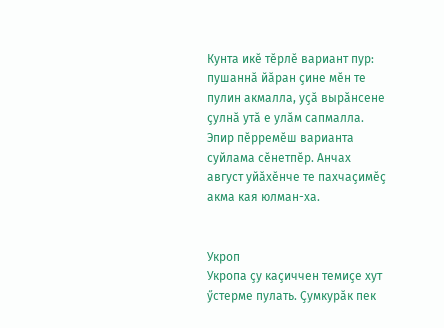Кунта икӗ тӗрлӗ вариант пур: пушаннӑ йӑран ҫине мӗн те пулин акмалла, уҫӑ вырăнсене ҫулнӑ утӑ е улӑм сапмалла. Эпир пӗрремӗш варианта суйлама сӗнетпӗр. Анчах август уйӑхӗнче те пахчаҫимӗҫ акма кая юлман-ха.


Укроп
Укропа ҫу каҫиччен темиҫе хут ӳстерме пулать. Ҫумкурӑк пек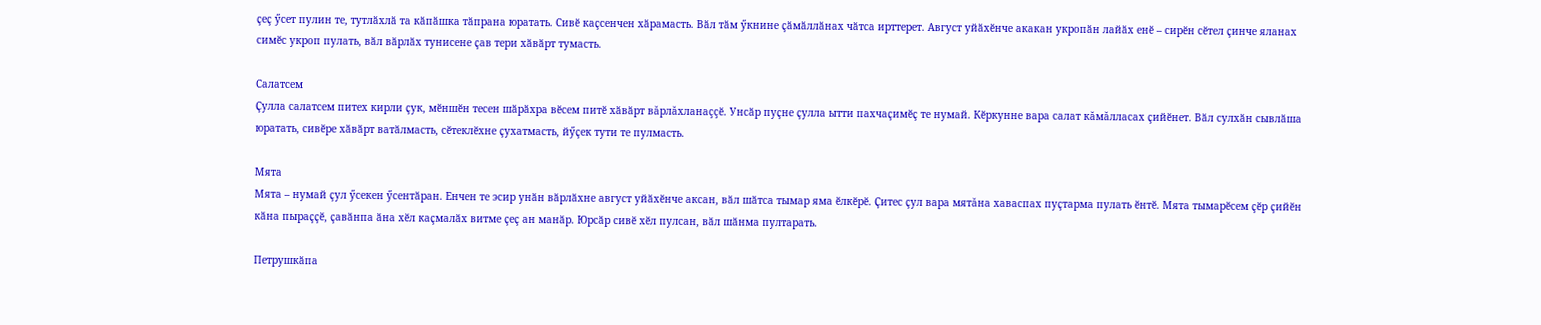ҫеҫ ӳсет пулин те, тутлӑхлӑ та кӑпӑшка тӑпрана юратать. Сивӗ каҫсенчен хӑрамасть. Вӑл тӑм ӳкнине ҫӑмӑллӑнах чӑтса ирттерет. Август уйӑхӗнче акакан укропӑн лайӑх енӗ – сирӗн сӗтел ҫинче яланах симӗс укроп пулать, вӑл вӑрлӑх тунисене ҫав тери хӑвӑрт тумасть.

Салатсем
Ҫулла салатсем питех кирли ҫук, мӗншӗн тесен шӑрӑхра вӗсем питӗ хӑвӑрт вăрлăхланаççӗ. Унсӑр пуҫне ҫулла ытти пахчаҫимӗҫ те нумай. Кӗркунне вара салат кăмăлласах ҫийӗнет. Вӑл сулхӑн сывлӑша юратать, сивӗре хӑвӑрт ватӑлмасть, сӗтеклӗхне ҫухатмасть, йӳҫек тути те пулмасть.

Мята
Мята – нумай ҫул ӳсекен ӳсентӑран. Енчен те эсир унӑн вӑрлӑхне август уйӑхӗнче аксан, вӑл шӑтса тымар яма ӗлкӗрӗ. Ҫитес ҫул вара мятăна хаваспах пуҫтарма пулать ӗнтӗ. Мята тымарӗсем ҫӗр ҫийӗн кӑна пыраҫҫӗ, ҫавӑнпа ӑна хӗл каҫмалӑх витме ҫеҫ ан манӑр. Юрсӑр сивӗ хӗл пулсан, вӑл шӑнма пултарать.

Петрушкӑпа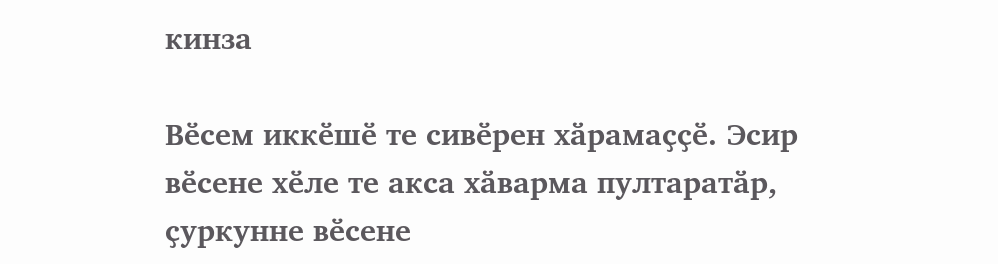кинза

Вӗсем иккӗшӗ те сивӗрен хӑрамаҫҫӗ. Эсир вӗсене хӗле те акса хӑварма пултаратӑр, ҫуркунне вӗсене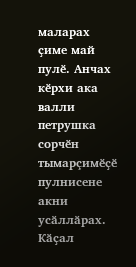маларах ҫиме май пулӗ. Анчах кӗрхи ака валли петрушка сорчӗн тымарçимӗҫӗ пулнисене акни усӑллӑрах. Кӑҫал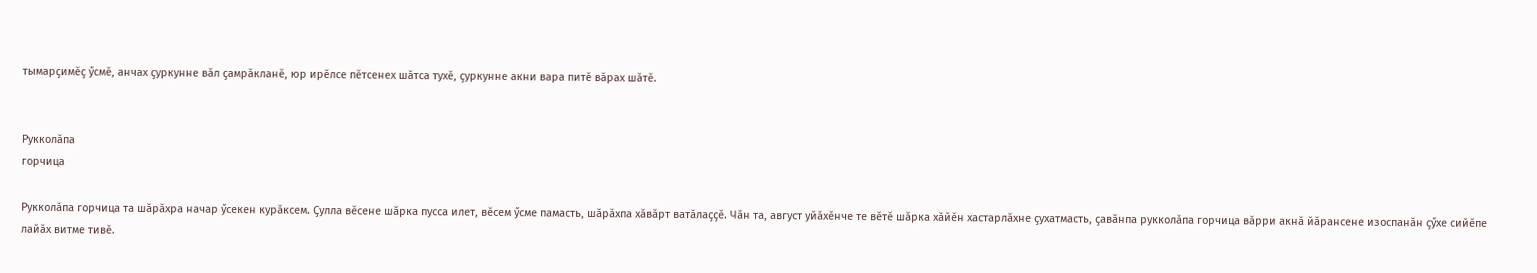тымарҫимӗҫ ӳсмӗ, анчах ҫуркунне вӑл ҫамрӑкланӗ, юр ирӗлсе пӗтсенех шӑтса тухӗ, ҫуркунне акни вара питӗ вӑрах шӑтӗ.


Рукколӑпа
горчица

Рукколӑпа горчица та шӑрӑхра начар ӳсекен курӑксем. Ҫулла вӗсене шăрка пусса илет, вӗсем ӳсме памасть, шӑрӑхпа хӑвӑрт ватӑлаҫҫӗ. Чӑн та, август уйӑхӗнче те вӗтӗ шăрка хӑйӗн хастарлӑхне ҫухатмасть, ҫавӑнпа рукколӑпа горчица вӑрри акнӑ йӑрансене изоспанӑн ҫӳхе сийӗпе лайӑх витме тивӗ.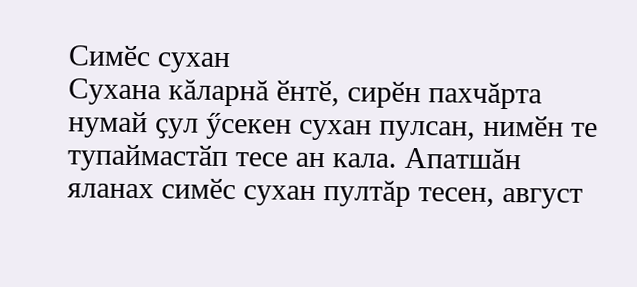Симӗс сухан
Сухана кăларнă ӗнтӗ, сирӗн пахчăрта нумай ҫул ӳсекен сухан пулсан, нимӗн те тупаймастӑп тесе ан кала. Апатшăн яланах симӗс сухан пултăр тесен, август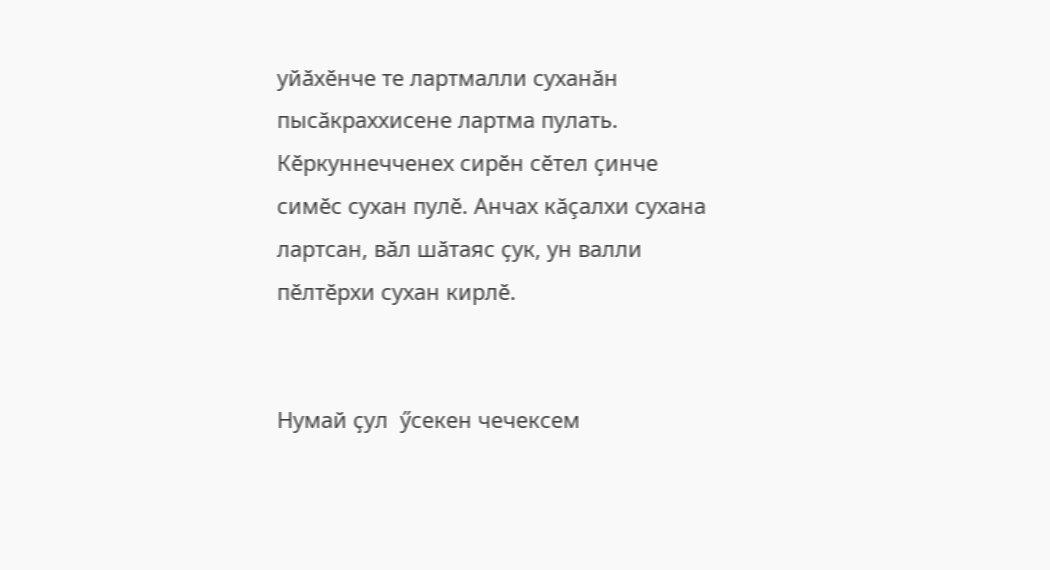уйӑхӗнче те лартмалли суханăн пысăкраххисене лартма пулать. Кӗркуннечченех сирӗн сӗтел ҫинче симӗс сухан пулӗ. Анчах кăçалхи сухана лартсан, вӑл шӑтаяс ҫук, ун валли пӗлтӗрхи сухан кирлӗ.


Нумай ҫул  ӳсекен чечексем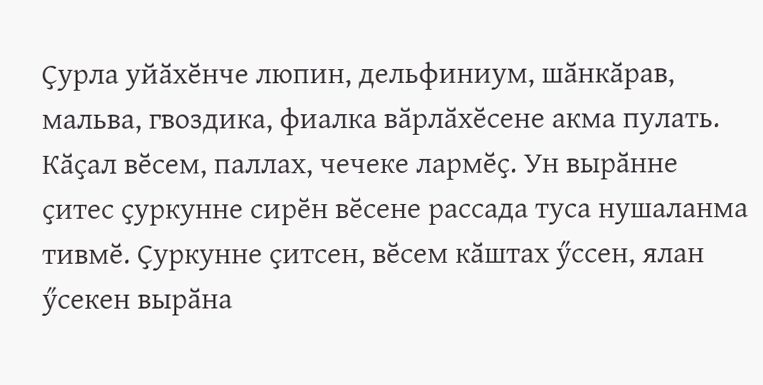Ҫурла уйӑхӗнче люпин, дельфиниум, шӑнкӑрав, мальва, гвоздика, фиалка вӑрлӑхӗсене акма пулать. Кӑҫал вӗсем, паллах, чечеке лармӗҫ. Ун вырӑнне ҫитес ҫуркунне сирӗн вӗсене рассада туса нушаланма тивмӗ. Ҫуркунне ҫитсен, вӗсем кӑштах ӳссен, ялан ӳсекен вырӑна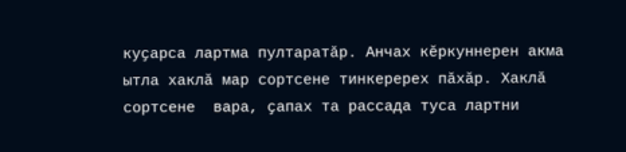куҫарса лартма пултаратăр. Анчах кӗркуннерен акма ытла хаклӑ мар сортсене тинкеререх пӑхӑр. Хаклӑ сортсене  вара, ҫапах та рассада туса лартни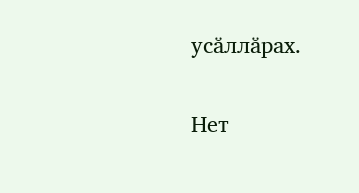усӑллӑрах.


Нет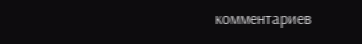комментариев